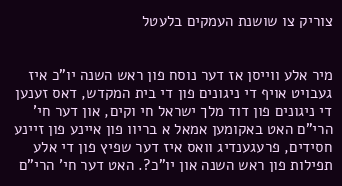צוריק צו שושנת העמקים בלעטל


מיר אלע ווייסן אז דער נוסח פון ראש השנה יו"כ איז געבויט אויף די ניגונים פון די בית המקדש, דאס זענען די ניגונים פון דוד מלך ישראל חי וקים, און דער חי' הרי"ם האט באקומען אמאל א בריוו פון איינע פון זיינע חסידים, פרעגענדיג וואס איז דער שפיץ פון די אלע תפילות פון ראש השנה און יו"כ?. האט דער חי' הרי"ם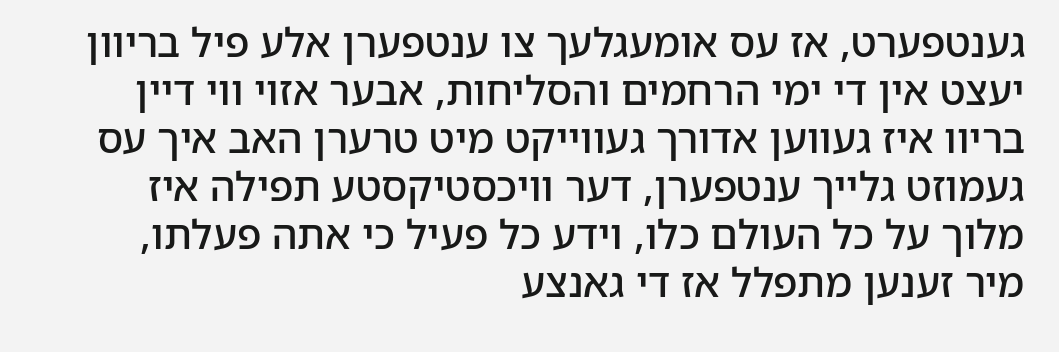גענטפערט, אז עס אומעגלעך צו ענטפערן אלע פיל בריוון יעצט אין די ימי הרחמים והסליחות, אבער אזוי ווי דיין בריוו איז געווען אדורך געווייקט מיט טרערן האב איך עס געמוזט גלייך ענטפערן, דער וויכסטיקסטע תפילה איז מלוך על כל העולם כלו, וידע כל פעיל כי אתה פעלתו, מיר זענען מתפלל אז די גאנצע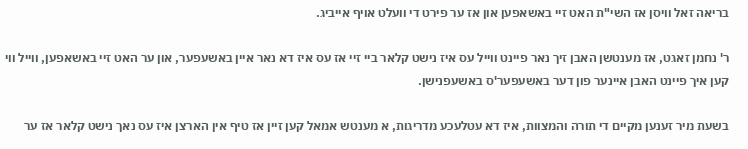בריאה זאל וויסן אז השי"ת האט זיי באשאפען און אז ער פירט די וועלט אויף אייביג.

ר' נחמן זאגט, אז מענטשן האבן זיך נאר פיינט ווייל עס איז נישט קלאר ביי זיי אז עס איז דא נאר איין באשעפער, און ער האט זיי באשאפען, ווייל ווי קען איך פיינט האבן איינער פון דער באשעפער'ס באשעפנישן.

בשעת מיר זענען מקיים די תורה והמצוות, איז דא עטלעכע מדריגות, א מענטש אמאל קען זיין אז טיף אין הארצן איז עס נאך נישט קלאר אז ער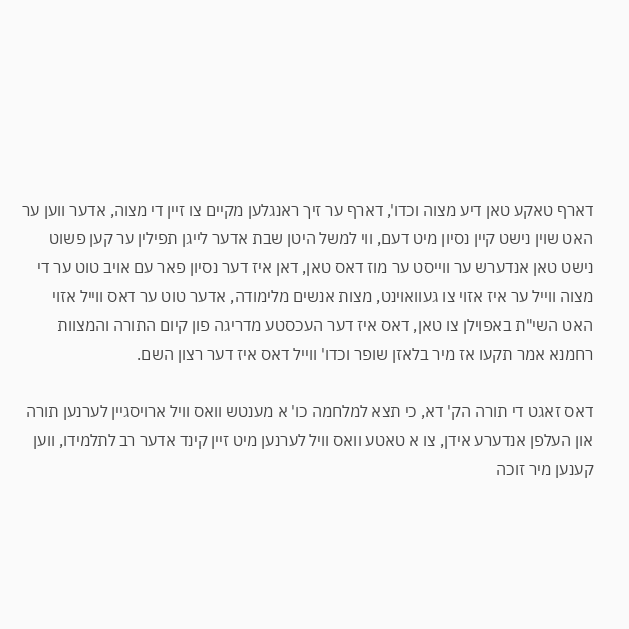דארף טאקע טאן דיע מצוה וכדו', דארף ער זיך ראנגלען מקיים צו זיין די מצוה, אדער ווען ער האט שוין נישט קיין נסיון מיט דעם, ווי למשל היטן שבת אדער לייגן תפילין ער קען פשוט נישט טאן אנדערש ער ווייסט ער מוז דאס טאן, דאן איז דער נסיון פאר עם אויב טוט ער די מצוה ווייל ער איז אזוי צו געוואוינט, מצות אנשים מלימודה, אדער טוט ער דאס ווייל אזוי האט השי"ת באפוילן צו טאן, דאס איז דער העכסטע מדריגה פון קיום התורה והמצוות רחמנא אמר תקעו אז מיר בלאזן שופר וכדו' ווייל דאס איז דער רצון השם.

דאס זאגט די תורה הק' דא, כי תצא למלחמה כו' א מענטש וואס וויל ארויסגיין לערנען תורה און העלפן אנדערע אידן, צו א טאטע וואס וויל לערנען מיט זיין קינד אדער רב לתלמידו, ווען קענען מיר זוכה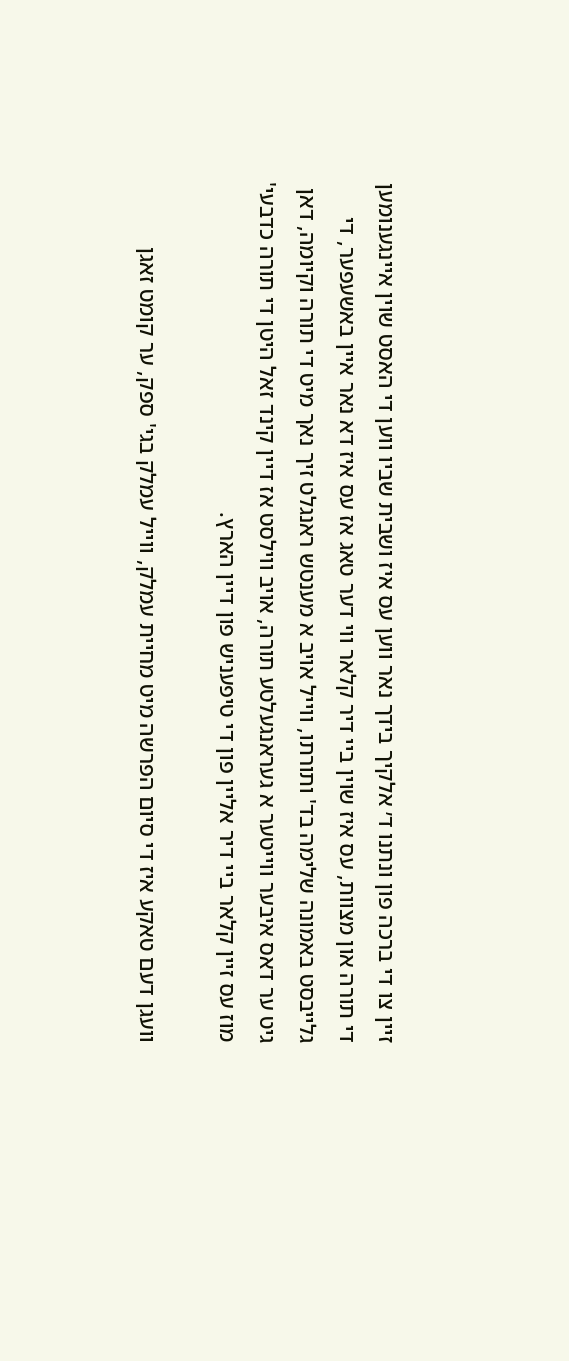זיין צו די ברכה פון ונתנו ד׳ אלקיך בידך נאר ווען עס איז ושבית שביו ווען די האסט שוין איינגענומען די תורה און מצוות, עס איז שוין ביי דיר קלאר ווי דער טאג אז עס איז דא נאר איין באשעפער, די גלייבסט באמונה שלימה בד' ותורתו, ווייל אויב א מענטש ראנגלט זיך נאך מיט די תורה וקיומה, דאן גיט ער דאס איבער ווייטער א געראנגעלטע תורה, אויב ווילסט אז דיין קינד זאל היטן די תורה כדבעי' מוז עס זיין קלאר ביי דיר אליין פון די טיפעניש פון דיין הארץ.

וועגן דעם טאקע איז די סיום הפרשה מיט מחיית עמלק, ווייל עמלק בגי' ספק, ער קומט זאגן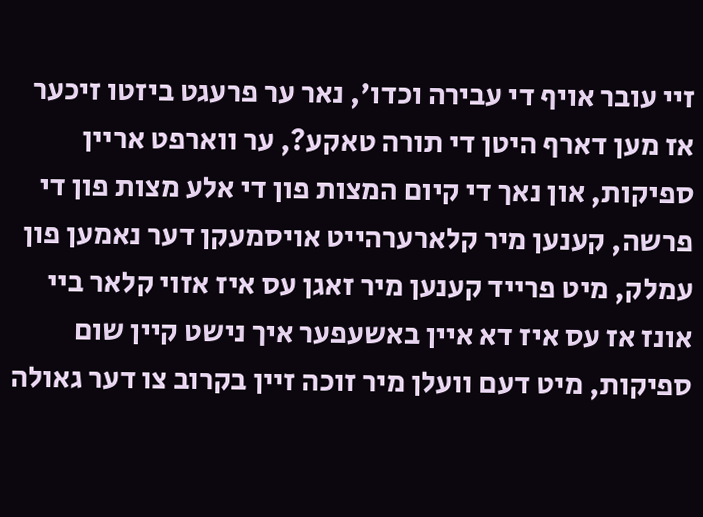זיי עובר אויף די עבירה וכדו', נאר ער פרעגט ביזטו זיכער אז מען דארף היטן די תורה טאקע?, ער ווארפט אריין ספיקות, און נאך די קיום המצות פון די אלע מצות פון די פרשה, קענען מיר קלארערהייט אויסמעקן דער נאמען פון עמלק, מיט פרייד קענען מיר זאגן עס איז אזוי קלאר ביי אונז אז עס איז דא איין באשעפער איך נישט קיין שום ספיקות, מיט דעם וועלן מיר זוכה זיין בקרוב צו דער גאולה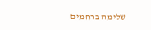שלימה ברחמים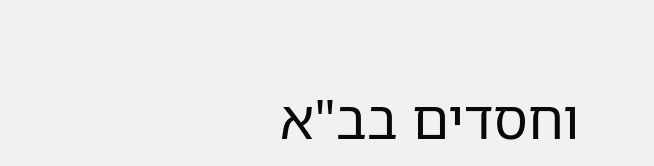וחסדים בב"א